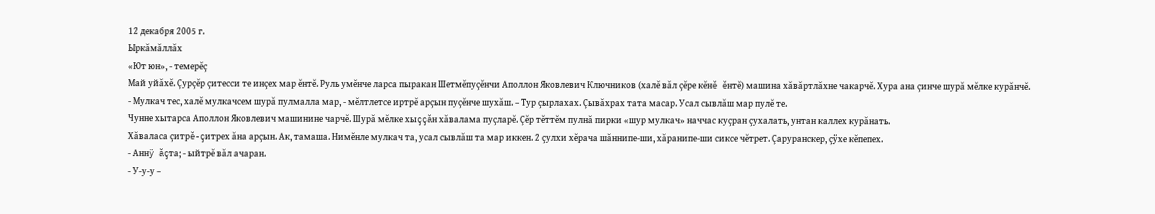12 декабря 2005 г.
Ыркăмăллăх
«Ют юн», - темерĕç
Май уйăхĕ. Çурçĕр çитесси те инçех мар ĕнтĕ. Руль умĕнче ларса пыракан Шетмĕпуçĕнчи Аполлон Яковлевич Ключников (халĕ вăл çĕре кĕнĕ ĕнтĕ) машина хăвăртлăхне чакарчĕ. Хура ана çинче шурă мĕлке курăнчĕ.
- Мулкач тес, халĕ мулкачсем шурă пулмалла мар, - мĕлтлетсе иртрĕ арçын пуçĕнче шухăш. – Тур çырлахах. Çывăхрах тата масар. Усал сывлăш мар пулĕ те.
Чунне хытарса Аполлон Яковлевич машинине чарчĕ. Шурă мĕлке хыççăн хăвалама пуçларĕ. Çĕр тĕттĕм пулнă пирки «шур мулкач» наччас куçран çухалать, унтан каллех курăнать.
Хăваласа çитрĕ-çитрех ăна арçын. Ак, тамаша. Нимĕнле мулкач та, усал сывлăш та мар иккен. 2 çулхи хĕрача шăннипе-ши, хăранипе-ши сиксе чĕтрет. Çаруранскер, çÿхе кĕпепех.
- Аннÿ ăçта; - ыйтрĕ вăл ачаран.
- У-у-у –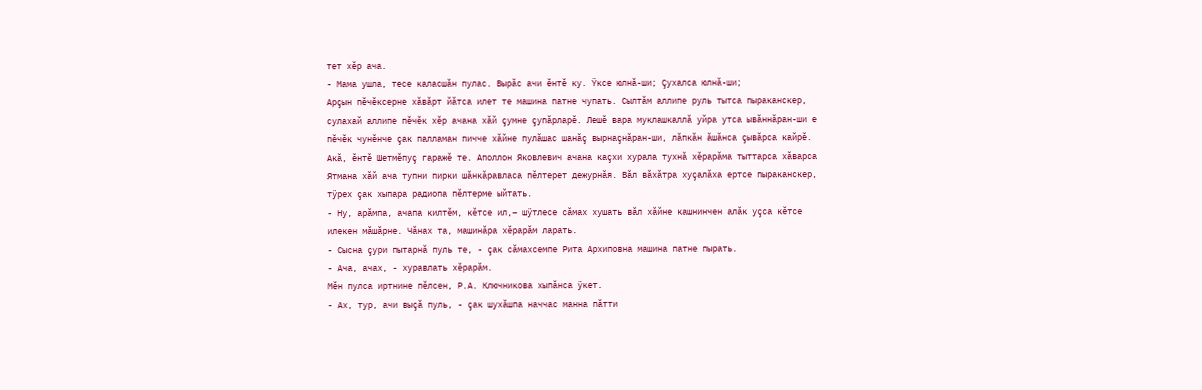тет хĕр ача.
- Мама ушла, тесе каласшăн пулас. Вырăс ачи ĕнтĕ ку. Ÿксе юлнă-ши; Çухалса юлнă-ши;
Арçын пĕчĕксерне хăвăрт йăтса илет те машина патне чупать. Сылтăм аллипе руль тытса пыраканскер, сулахай аллипе пĕчĕк хĕр ачана хăй çумне çупăрларĕ. Лешĕ вара муклашкаллă уйра утса ывăннăран-ши е пĕчĕк чунĕнче çак палламан пичче хăйне пулăшас шанăç вырнаçнăран-ши, лăпкăн ăшăнса çывăрса кайрĕ.
Акă, ĕнтĕ Шетмĕпуç гаражĕ те. Аполлон Яковлевич ачана каçхи хурала тухнă хĕрарăма тыттарса хăварса Ятмана хăй ача тупни пирки шăнкăравласа пĕлтерет дежурнăя. Вăл вăхăтра хуçалăха ертсе пыраканскер, тÿрех çак хыпара радиопа пĕлтерме ыйтать.
- Ну, арăмпа, ачапа килтĕм, кĕтсе ил,– шÿтлесе сăмах хушать вăл хăйне кашнинчен алăк уçса кĕтсе илекен мăшăрне. Чăнах та, машинăра хĕрарăм ларать.
- Сысна çури пытарнă пуль те, - çак сăмахсемпе Рита Архиповна машина патне пырать.
- Ача, ачах, - хуравлать хĕрарăм.
Мĕн пулса иртнине пĕлсен, Р.А. Ключникова хыпăнса ÿкет.
- Ах, тур, ачи выçă пуль, - çак шухăшпа наччас манна пăтти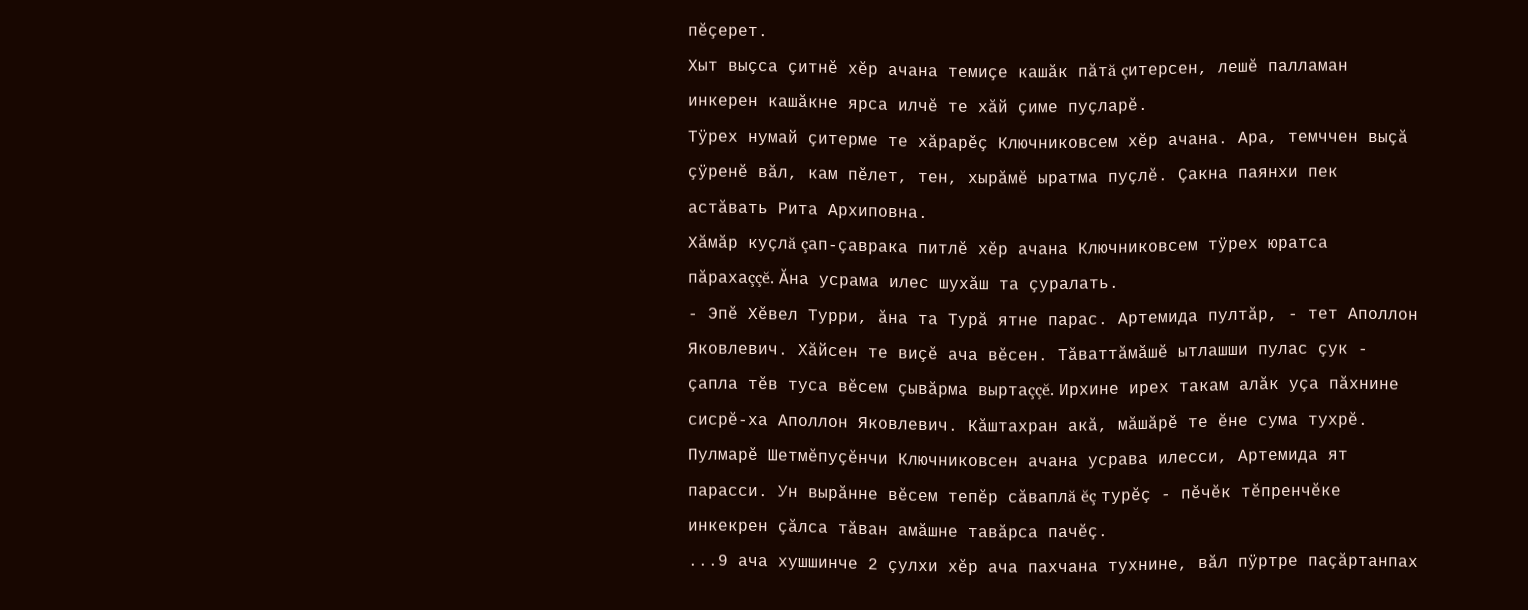пĕçерет.
Хыт выçса çитнĕ хĕр ачана темиçе кашăк пăтă çитерсен, лешĕ палламан инкерен кашăкне ярса илчĕ те хăй çиме пуçларĕ.
Тÿрех нумай çитерме те хăрарĕç Ключниковсем хĕр ачана. Ара, темччен выçă çÿренĕ вăл, кам пĕлет, тен, хырăмĕ ыратма пуçлĕ. Çакна паянхи пек астăвать Рита Архиповна.
Хăмăр куçлă çап-çаврака питлĕ хĕр ачана Ключниковсем тÿрех юратса пăрахаççĕ. Ăна усрама илес шухăш та çуралать.
- Эпĕ Хĕвел Турри, ăна та Турă ятне парас. Артемида пултăр, - тет Аполлон Яковлевич. Хăйсен те виçĕ ача вĕсен. Тăваттăмăшĕ ытлашши пулас çук - çапла тĕв туса вĕсем çывăрма выртаççĕ. Ирхине ирех такам алăк уçа пăхнине сисрĕ-ха Аполлон Яковлевич. Кăштахран акă, мăшăрĕ те ĕне сума тухрĕ.
Пулмарĕ Шетмĕпуçĕнчи Ключниковсен ачана усрава илесси, Артемида ят парасси. Ун вырăнне вĕсем тепĕр сăваплă ĕç турĕç - пĕчĕк тĕпренчĕке инкекрен çăлса тăван амăшне тавăрса пачĕç.
...9 ача хушшинче 2 çулхи хĕр ача пахчана тухнине, вăл пÿртре паçăртанпах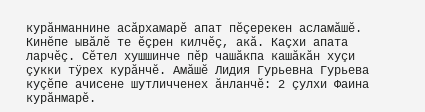курăнманнине асăрхамарĕ апат пĕçерекен асламăшĕ. Кинĕпе ывăлĕ те ĕçрен килчĕç, акă. Каçхи апата ларчĕç. Сĕтел хушшинче пĕр чашăкпа кашăкăн хуçи çукки тÿрех курăнчĕ. Амăшĕ Лидия Гурьевна Гурьева куçĕпе ачисене шутличченех ăнланчĕ: 2 çулхи Фаина курăнмарĕ.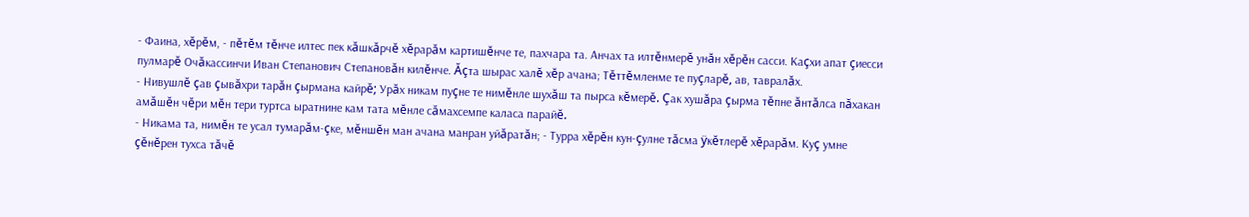- Фаина, хĕрĕм, - пĕтĕм тĕнче илтес пек кăшкăрчĕ хĕрарăм картишĕнче те, пахчара та. Анчах та илтĕнмерĕ унăн хĕрĕн сасси. Каçхи апат çиесси пулмарĕ Очăкассинчи Иван Степанович Степановăн килĕнче. Ăçта шырас халĕ хĕр ачана; Тĕттĕмленме те пуçларĕ, ав, тавралăх.
- Нивушлĕ çав çывăхри тарăн çырмана кайрĕ; Урăх никам пуçне те нимĕнле шухăш та пырса кĕмерĕ. Çак хушăра çырма тĕпне ăнтăлса пăхакан амăшĕн чĕри мĕн тери туртса ыратнине кам тата мĕнле сăмахсемпе каласа парайĕ.
- Никама та, нимĕн те усал тумарăм-çке, мĕншĕн ман ачана манран уйăратăн; - Турра хĕрĕн кун-çулне тăсма ÿкĕтлерĕ хĕрарăм. Куç умне çĕнĕрен тухса тăчĕ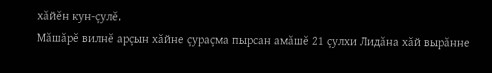хăйĕн кун-çулĕ.
Мăшăрĕ вилнĕ арçын хăйне çураçма пырсан амăшĕ 21 çулхи Лидăна хăй вырăнне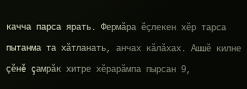качча парса ярать. Фермăра ĕçлекен хĕр тарса пытанма та хăтланать, анчах кăлăхах. Ашшĕ килне çĕнĕ çамрăк хитре хĕрарăмпа пырсан 9,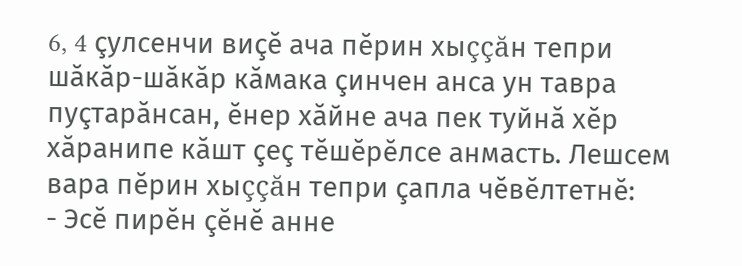6, 4 çулсенчи виçĕ ача пĕрин хыççăн тепри шăкăр-шăкăр кăмака çинчен анса ун тавра пуçтарăнсан, ĕнер хăйне ача пек туйнă хĕр хăранипе кăшт çеç тĕшĕрĕлсе анмасть. Лешсем вара пĕрин хыççăн тепри çапла чĕвĕлтетнĕ:
- Эсĕ пирĕн çĕнĕ анне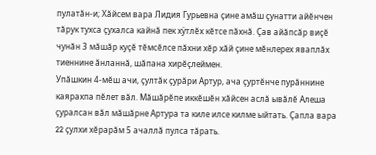пулатăн-и; Хăйсем вара Лидия Гурьевна çине амăш çунатти айĕнчен тăрук тухса çухалса кайнă пек хÿтлĕх кĕтсе пăхнă. Çав айăпсăр виçĕ чунăн 3 мăшăр куçĕ тĕмсĕлсе пăхни хĕр хăй çине мĕнлерех яваплăх тиеннине ăнланнă, шăпана хирĕçлеймен.
Упăшкин 4-мĕш ачи, çултăк çурăри Артур, ача çуртĕнче пурăннине каярахпа пĕлет вăл. Мăшăрĕпе иккĕшĕн хăйсен аслă ывăлĕ Алеша çуралсан вăл мăшăрне Артура та киле илсе килме ыйтать. Çапла вара 22 çулхи хĕрарăм 5 ачаллă пулса тăрать.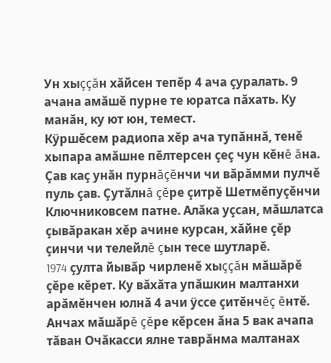Ун хыççăн хăйсен тепĕр 4 ача çуралать. 9 ачана амăшĕ пурне те юратса пăхать. Ку манăн, ку ют юн, темест.
Кÿршĕсем радиопа хĕр ача тупăннă, тенĕ хыпара амăшне пĕлтерсен çеç чун кĕнĕ ăна. Çав каç унăн пурнăçĕнчи чи вăрăмми пулчĕ пуль çав. Çутăлнă çĕре çитрĕ Шетмĕпуçĕнчи Ключниковсем патне. Алăка уçсан, мăшлатса çывăракан хĕр ачине курсан, хăйне çĕр çинчи чи телейлĕ çын тесе шутларĕ.
1974 çулта йывăр чирленĕ хыççăн мăшăрĕ çĕре кĕрет. Ку вăхăта упăшкин малтанхи арăмĕнчен юлнă 4 ачи ÿссе çитĕнчĕç ĕнтĕ. Анчах мăшăрĕ çĕре кĕрсен ăна 5 вак ачапа тăван Очăкасси ялне таврăнма малтанах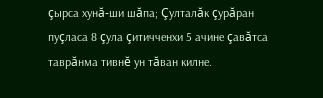çырса хунă-ши шăпа; Çулталăк çурăран пуçласа 8 çула çитичченхи 5 ачине çавăтса таврăнма тивнĕ ун тăван килне.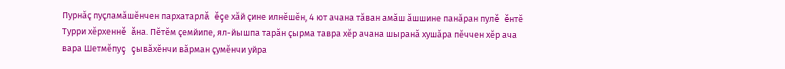Пурнăç пуçламăшĕнчен пархатарлă ĕçе хăй çине илнĕшĕн, 4 ют ачана тăван амăш ăшшине панăран пулĕ ĕнтĕ Турри хĕрхеннĕ ăна. Пĕтĕм çемйипе, ял-йышпа тарăн çырма тавра хĕр ачана шыранă хушăра пĕччен хĕр ача вара Шетмĕпуç çывăхĕнчи вăрман çумĕнчи уйра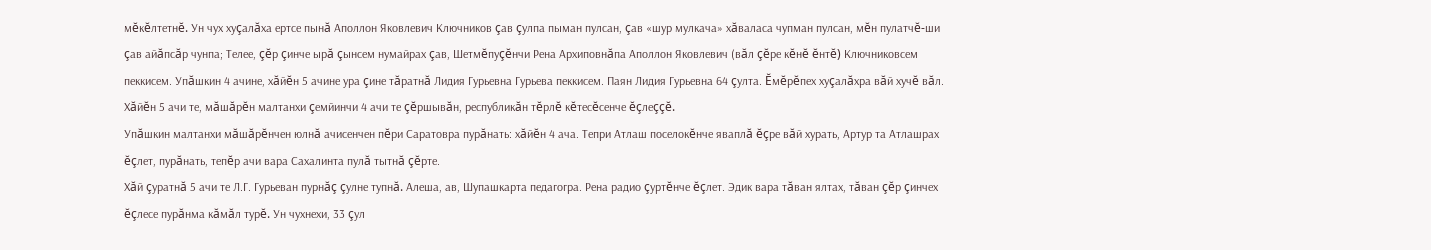мĕкĕлтетнĕ. Ун чух хуçалăха ертсе пынă Аполлон Яковлевич Ключников çав çулпа пыман пулсан, çав «шур мулкача» хăваласа чупман пулсан, мĕн пулатчĕ-ши çав айăпсăр чунпа; Телее, çĕр çинче ырă çынсем нумайрах çав, Шетмĕпуçĕнчи Рена Архиповнăпа Аполлон Яковлевич (вăл çĕре кĕнĕ ĕнтĕ) Ключниковсем пеккисем. Упăшкин 4 ачине, хăйĕн 5 ачине ура çине тăратнă Лидия Гурьевна Гурьева пеккисем. Паян Лидия Гурьевна 64 çулта. Ĕмĕрĕпех хуçалăхра вăй хучĕ вăл. Хăйĕн 5 ачи те, мăшăрĕн малтанхи çемйинчи 4 ачи те çĕршывăн, республикăн тĕрлĕ кĕтесĕсенче ĕçлеççĕ.
Упăшкин малтанхи мăшăрĕнчен юлнă ачисенчен пĕри Саратовра пурăнать: хăйĕн 4 ача. Тепри Атлаш поселокĕнче яваплă ĕçре вăй хурать, Артур та Атлашрах ĕçлет, пурăнать, тепĕр ачи вара Сахалинта пулă тытнă çĕрте.
Хăй çуратнă 5 ачи те Л.Г. Гурьеван пурнăç çулне тупнă. Алеша, ав, Шупашкарта педагогра. Рена радио çуртĕнче ĕçлет. Эдик вара тăван ялтах, тăван çĕр çинчех ĕçлесе пурăнма кăмăл турĕ. Ун чухнехи, 33 çул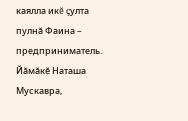каялла икĕ çулта пулнă Фаина – предприниматель. Йăмăкĕ Наташа Мускавра,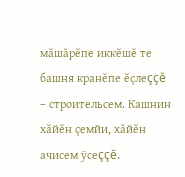мăшăрĕпе иккĕшĕ те башня кранĕпе ĕçлеççĕ – строительсем. Кашнин хăйĕн çемйи, хăйĕн ачисем ÿсеççĕ.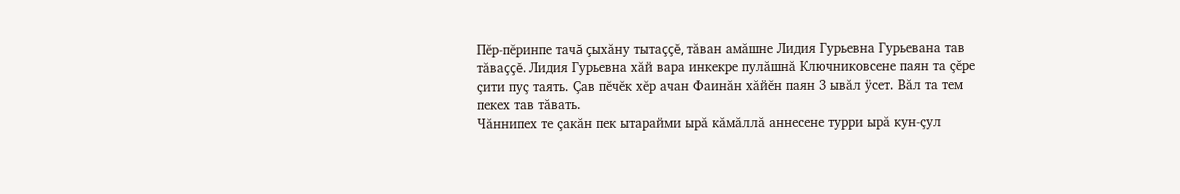Пĕр-пĕринпе тачă çыхăну тытаççĕ, тăван амăшне Лидия Гурьевна Гурьевана тав тăваççĕ. Лидия Гурьевна хăй вара инкекре пулăшнă Ключниковсене паян та çĕре çити пуç таять. Çав пĕчĕк хĕр ачан Фаинăн хăйĕн паян 3 ывăл ÿсет. Вăл та тем пекех тав тăвать.
Чăннипех те çакăн пек ытарайми ырă кăмăллă аннесене турри ырă кун-çул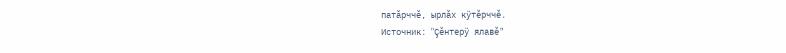патăрччĕ, ырлăх кÿтĕрччĕ.
Источник: "Çĕнтерÿ ялавĕ"